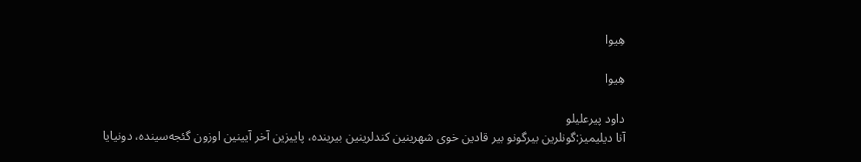هِیوا

هِیوا

داود پیرعلیلو
آنا دیلیمیز:گونلرین بیرگونو بیر قادین خوی شهرینین کندلرینین بیرینده، پاییزین آخر آیینین اوزون گئجه‌سینده، دونیایا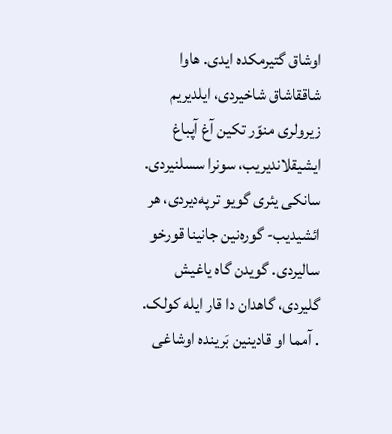اوشاق گتیرمکده ایدی. هاوا شاققاشاق شاخیردی، ایلدیریم زیرولری منوّر تکین آغ آپباغ ایشیقلاندیریب، سونرا سسلنیردی. سانکی یئری گویو ترپه‌دیردی، هر ائشیدیب- گوره‌نین جانینا قورخو سالیردی. گویدن گاه یاغیش گلیردی، گاهدان دا قار ایله کولک. . آمما او قادینین بَرینده اوشاغی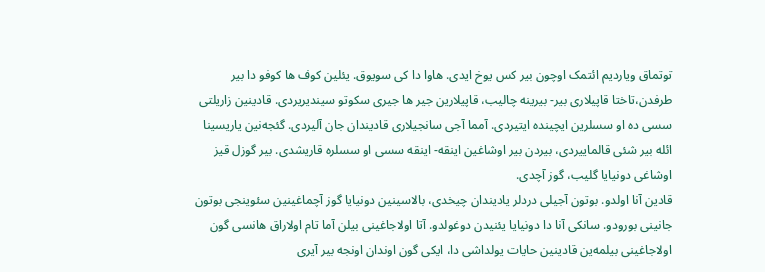توتماق ویاردیم ائتمک اوچون بیر کس یوخ ایدی. هاوا دا کی سویوق. یئلین کوف ها کوفو دا بیر طرفدن،تاختا قاپیلاری بیر- بیرینه چالیب، قاپیلارین جیر ها جیری سکوتو سیندیریردی. قادینین زاریلتی سسی ده او سسلرین ایچینده ایتیردی. آمما آجی سانجیلاری قادیندان جان آلیردی. گئجه‌نین یاریسینا ائله بیر شئی قالماییردی، بیردن بیر اوشاغین اینقه- اینقه سسی او سسلره قاریشدی. بیر گوزل قیز اوشاغی دونیایا گلیب، گوز آچدی.
قادین آنا اولدو. بوتون آجیلی دردلر یادیندان چیخدی، بالاسینین دونیایا گوز آچماغینین سئوینجی بوتون جانینی بورودو. سانکی آنا دا دونیایا یئنیدن دوغولدو. آتا اولاجاغینی بیلن آما تام اولاراق هانسی گون اولاجاغینی بیلمه‌ین قادینین حایات یولداشی دا، ایکی گون اوندان اونجه بیر آیری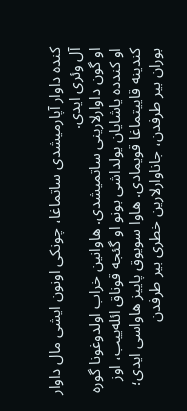کنده داوار آپارمیشدی ساتماغا، چونکی اونون ایشی مال داوار آل وئری ایدی.
او گون داوارلارینی ساتمیشدی. هاوانین خراب اولدوغونا گوره او کندده یاشایان یولداشی بونو او گئجه قوناق ائله‌ییب، اوز کندینه قاییتماغا قویمادی. هاوا سویوق پاییز هاواسی ایدی؛ بوران بیر طرفدن، جاناوارلارین خطری بیر طرفدن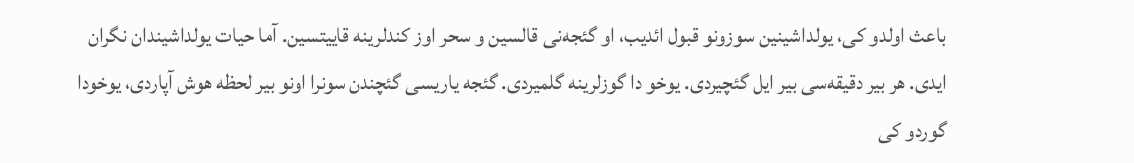باعث اولدو کی، یولداشینین سوزونو قبول ائدیب، او گئجه‌نی قالسین و سحر اوز کندلرینه قاییتسین. آما حیات یولداشیندان نگران ایدی. هر بیر دقیقه‌سی بیر ایل گئچیردی. یوخو دا گوزلرینه گلمیردی. گئجه یاریسی گئچندن سونرا اونو بیر لحظه هوش آپاردی، یوخودا گوردو کی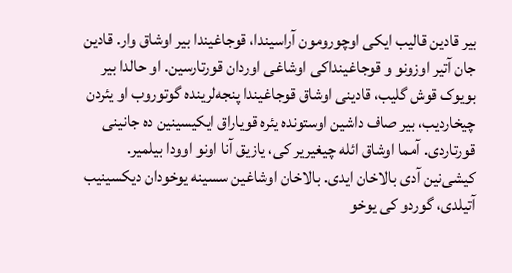بیر قادین قالیب ایکی اوچورومون آراسیندا، قوجاغیندا بیر اوشاق وار. قادین جان آتیر اوزونو و قوجاغینداکی اوشاغی اوردان قورتارسین. او حالدا بیر بویوک قوش گلیب، قادینی اوشاق قوجاغیندا پنجه‌لرینده گوتوروب او یئردن چیخاردیب، بیر صاف داشین اوستونده یئره قویاراق ایکیسینین ده جانینی قورتاردی. آمما اوشاق ائله چیغیریر کی، یازیق آنا اونو اوودا بیلمیر.
کیشی‌نین آدی بالاخان ایدی. بالاخان اوشاغین سسینه یوخودان دیکسینیب آتیلدی، گوردو کی یوخو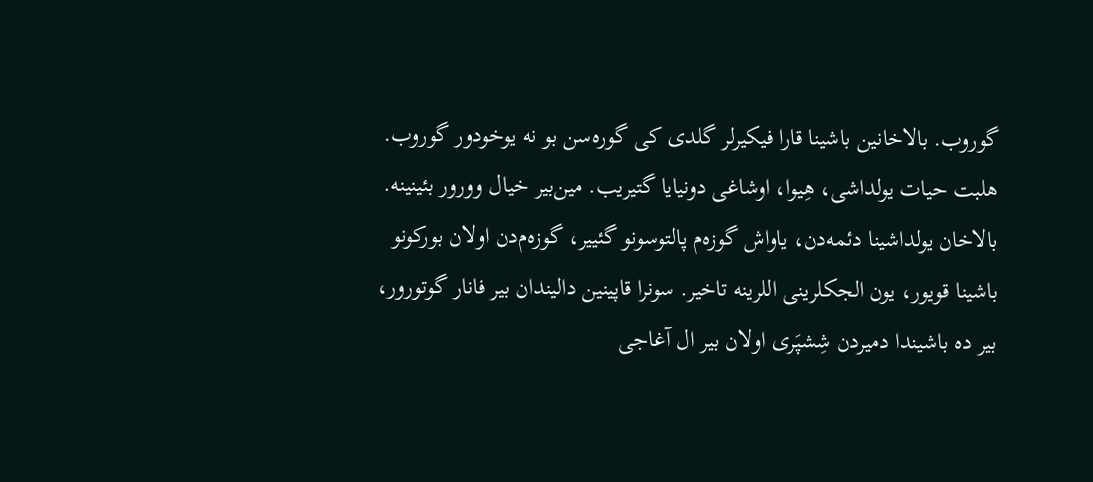گوروب. بالاخانین باشینا قارا فیکیرلر گلدی کی گوره‌سن بو نه یوخودور گوروب. هلبت حیات یولداشی، هِیوا، اوشاغی دونیایا گتیریب. مین‌بیر خیال وورور بئینینه.
بالاخان یولداشینا دئمه‌دن، یاواش گوزه‌م پالتوسونو گئییر، گوزه‌م‌دن اولان بورکونو باشینا قویور، یون الجکلرینی اللرینه تاخیر. سونرا قاپینین دالیندان بیر فانار گوتورور، بیر ده باشیندا دمیردن شِشپَری اولان بیر ال آغاجی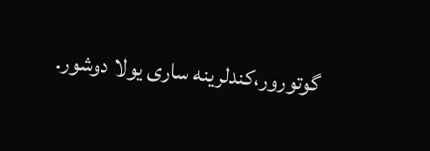گوتورور،کندلرینه ساری یولا دوشور.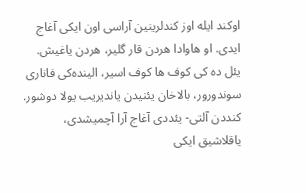اوکند ایله اوز کندلرینین آراسی اون ایکی آغاج ایدی. او هاوادا هردن قار گلیر، هردن یاغیش. یئل ده کی کوف ها کوف اسیر، الینده‌کی فاناری سوندورور، بالاخان یئنیدن یاندیریب یولا دوشور. کنددن آلتی- یئددی آغاج آرا آچمیشدی، یاقلاشیق ایکی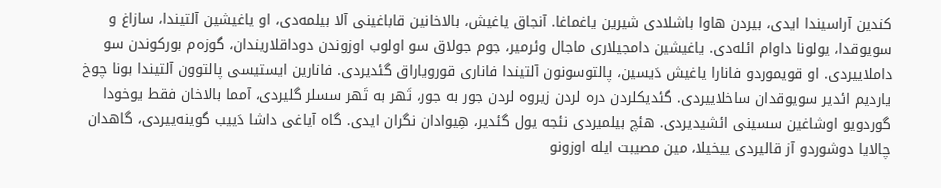کندین آراسیندا ایدی، بیردن هاوا باشلادی شیرین یاغماغا. آنجاق یاغیش، بالاخانین قاباغینی آلا بیلمه‌دی، او یاغیشین آلتیندا، سازاغ و سویوقدا، یولونا داوام ائله‌‌دی. یاغیشین دامجیلاری ماجال وئرمیر، جوم جولاق سو اولوب اوزوندن دوداقلاریندان، گوزه‌م بورکوندن سو داملاییردی. او قویموردو فانارا یاغیش دَیسین، پالتوسونون آلتیندا فاناری قورویاراق گئدیردی. فانارین ایستیسی پالتوون آلتیندا بونا چوخ یاردیم ائدیر سویوقدان ساخلاییردی. گئدیکلردن دره لردن زیروه لردن جور به جور، تَهر به تَهر سسلر گلیردی، آمما بالاخان فقط یوخودا گوردویو اوشاغین سسینی ائشیدیردی. هئچ بیلمیردی نئجه یول گئدیر، هِیوادان نگران ایدی. گاه آیاغی داشا دَییب گوینه‌ییردی، گاهدان چالایا دوشوردو آز قالیردی ییخیلا، مین مصیبت ایله اوزونو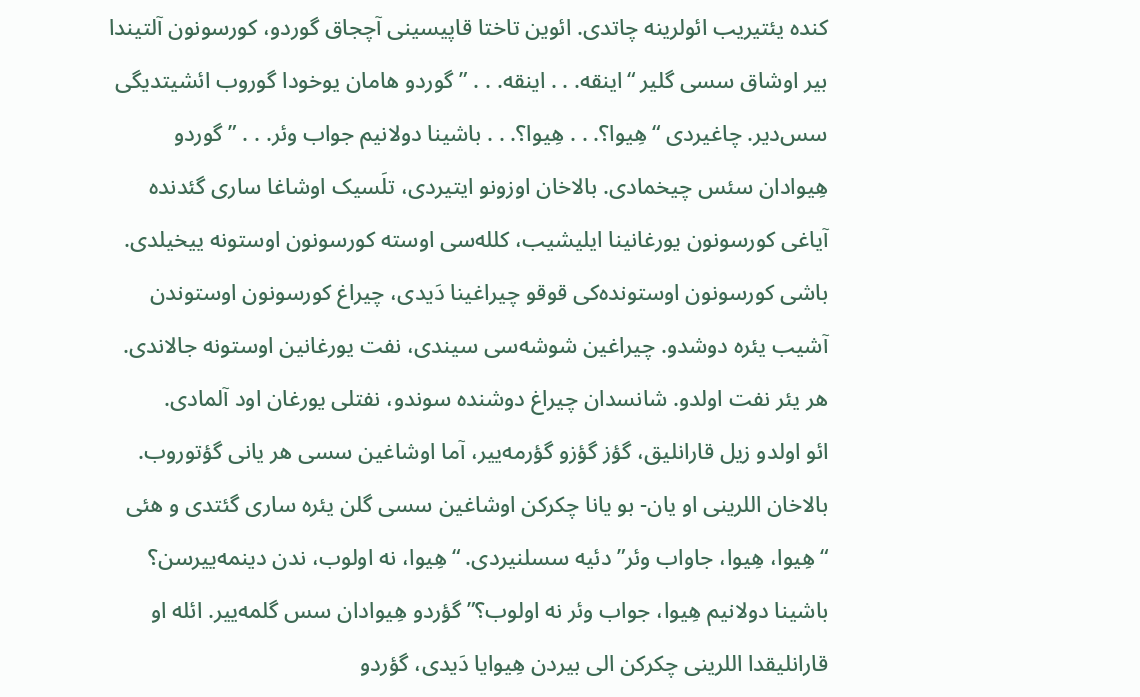کنده یئتیریب ائولرینه چاتدی. ائوین تاختا قاپیسینی آچجاق گوردو، کورسونون آلتیندا بیر اوشاق سسی گلیر “اینقه. . . اینقه. . . ” گوردو هامان یوخودا گوروب ائشیتدیگی سس‌دیر. چاغیردی “هِیوا؟. . . هِیوا؟. . . باشینا دولانیم جواب وئر. . . ” گوردو هِیوادان سئس چیخمادی. بالاخان اوزونو ایتیردی، تلَسیک اوشاغا ساری گئدنده آیاغی کورسونون یورغانینا ایلیشیب، کلله‌سی اوسته کورسونون اوستونه ییخیلدی. باشی کورسونون اوستونده‌کی قوقو چیراغینا دَیدی، چیراغ کورسونون اوستوندن آشیب یئره دوشدو. چیراغین شوشه‌سی سیندی، نفت یورغانین اوستونه جالاندی. هر یئر نفت اولدو. شانسدان چیراغ دوشنده سوندو، نفتلی یورغان اود آلمادی.
ائو اولدو زیل قارانلیق، گؤز گؤزو گؤرمه‌ییر، آما اوشاغین سسی هر یانی گؤتوروب. بالاخان اللرینی او یان- بو یانا چکرکن اوشاغین سسی گلن یئره ساری گئتدی و هئی “هِیوا، هِیوا، جاواب وئر” دئیه سسلنیردی. “هِیوا، نه اولوب، ندن دینمه‌ییرسن؟ باشینا دولانیم هِیوا، جواب وئر نه اولوب؟” گؤردو هِیوادان سس گلمه‌ییر. ائله او قارانلیقدا اللرینی چکرکن الی بیردن هِیوایا دَیدی، گؤردو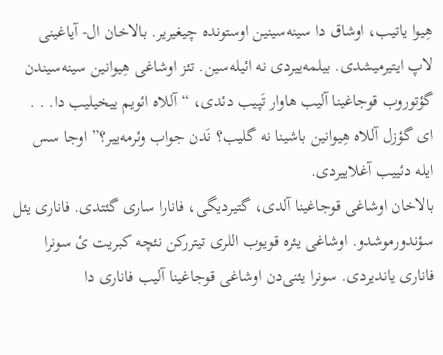هِیوا یاتیب، اوشاق دا سینه‌سینین اوستونده چیغیریر. بالاخان ال- آیاغینی لاپ ایتیرمیشدی. بیلمه‌ییردی نه ائیله‌سین. تئز اوشاغی هِیوانین سینه‌سیندن گؤتوروب قوجاغینا آلیب هاوار تَپیب دئدی، “آللاه ائویم ییخیلیب دا. . . ای گؤزل آللاه هِیوانین باشینا نه گلیب؟ نَدن جواب وئرمه‌ییر؟” اوجا سس ایله دئییب آغلاییردی.
بالاخان اوشاغی قوجاغینا آلدی، گتیردیگی، فانارا ساری گئتدی. فاناری یئل سؤندورموشدو. اوشاغی یئره قویوب اللری تیتررکن نئچه کبریت ئ سونرا فاناری یاندیردی. سونرا یئنی‌دن اوشاغی قوجاغینا آلیب فاناری دا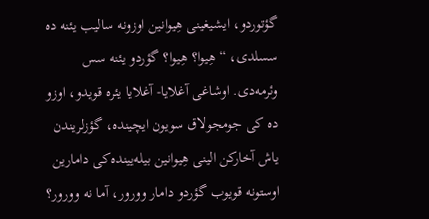گؤتوردو، ایشیغینی هِیوانین اوزونه سالیب یئنه ده سسلدی، “هِیوا؟ هِیوا؟ گؤردو یئنه سس وئرمه‌دی. اوشاغی آغلایا- آغلایا یئره قویدو، اوزو ده کی جومجولاق سویون ایچینده، گؤزلریندن یاش آخارکن الینی هِیوانین بیله‌یینده‌کی دامارین اوستونه قویوب گؤردو دامار وورور، آما نه وورور؟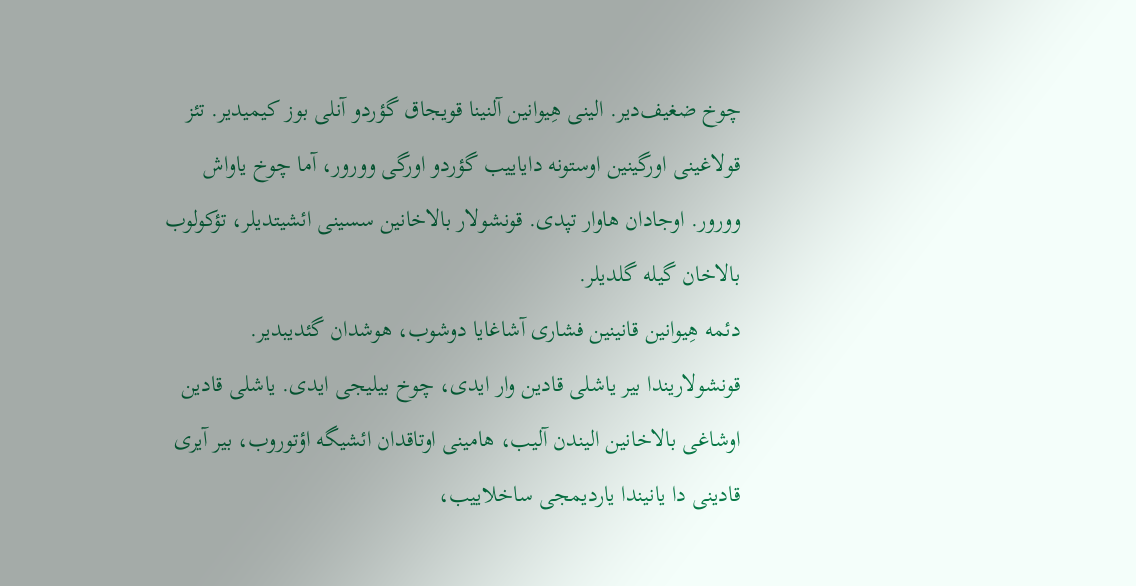چوخ ضغیف‌دیر. الینی هِیوانین آلنینا قویجاق گؤردو آنلی بوز کیمیدیر. تئز قولاغینی اورگینین اوستونه دایاییب گؤردو اورگی وورور، آما چوخ یاواش وورور. اوجادان هاوار تپدی. قونشولار بالاخانین سسینی ائشیتدیلر، تؤکولوب بالاخان گیله گلدیلر.
دئمه هِیوانین قانینین فشاری آشاغایا دوشوب، هوشدان گئدیبدیر. قونشولاریندا بیر یاشلی قادین وار ایدی، چوخ بیلیجی ایدی. یاشلی قادین اوشاغی بالاخانین الیندن آلیب، هامینی اوتاقدان ائشیگه اؤتوروب، بیر آیری قادینی دا یانیندا یاردیمجی ساخلاییب،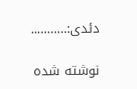دئدی:………..

نوشته شده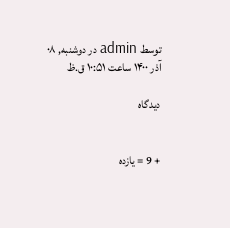توسط admin در دوشنبه, ۰۸ آذر ۱۴۰۰ ساعت ۱۰:۵۱ ق.ظ

دیدگاه


+ 9 = یازده